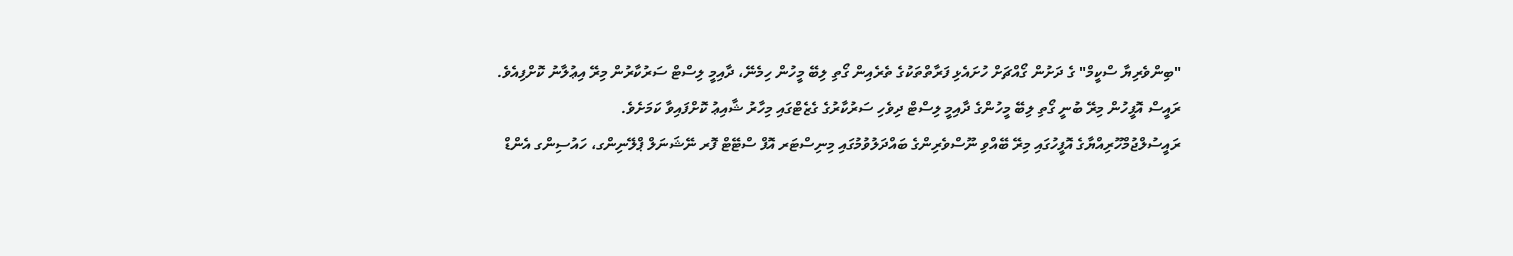"ބިންވެރިޔާ ސްކީމް" ގެ ދަށުން ގޯއްޗަށް ހުށައެޅި ފަރާތްތަކުގެ ތެރެއިން ގޯތި ލިބޭ މީހުން ހިމެނޭ، ދާއިމީ ލިސްޓް ސަރުކާރުން މިރޭ އިޢުލާނު ކޮށްފިއެވެ.
ރައީސް އޮފީހުން މިރޭ ބުނީ ގޯތި ލިބޭ މީހުންގެ ދާއިމީ ލިސްޓް ދިވެހި ސަރުކާރުގެ ގެޒެޓްގައި މިހާރު ޝާއިޢު ކޮށްފައިވާ ކަމަށެވެ.
ރައީސުލްޖުމްހޫރިއްޔާގެ އޮފީހުގައި މިރޭ ބޭއްވި ނޫސްވެރިންގެ ބައްދަލުވުމުގައި މިނިސްޓަރ އޮފް ސްޓޭޓް ފޮރ ނޭޝަނަލް ޕްލޭނިންގ، ހައުސިންގ އެންޑް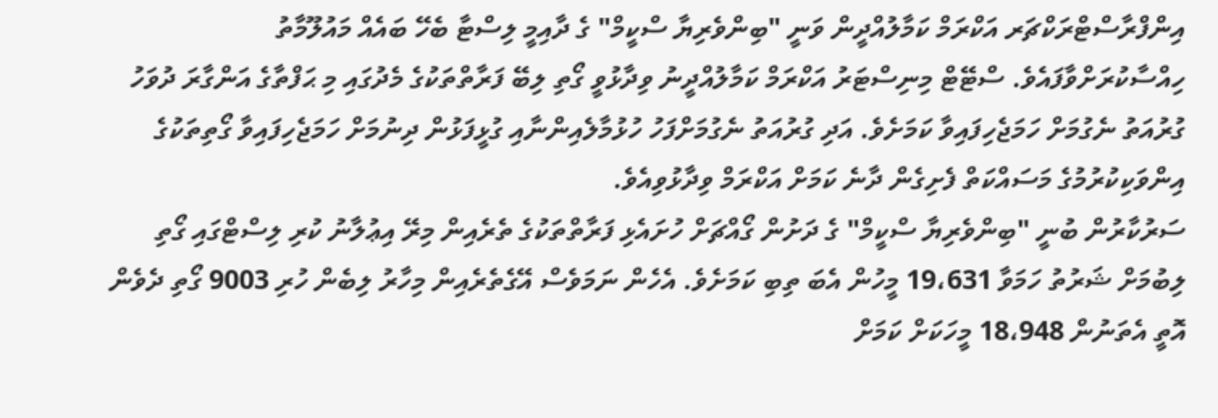އިންފްރާސްޓްރަކްޗަރ އަކްރަމް ކަމާލުއްދީން ވަނީ "ބިންވެރިޔާ ސްކީމް" ގެ ދާއިމީ ލިސްޓާ ބެހޭ ބައެއް މައުލޫމާތު ހިއްސާކުރަށްވާފައެވެ. ސްޓޭޓް މިނިސްޓަރު އަކްރަމް ކަމާލުއްދީނު ވިދާޅުވީ ގޯތި ލިބޭ ފަރާތްތަކުގެ މެދުގައި މި ޙަފްތާގެ އަންގާރަ ދުވަހު ގުރުއަތު ނެގުމަށް ހަމަޖެހިފައިވާ ކަމަށެވެ. އަދި ގުރުއަތު ނެގުމަށްފަހު ހުޅުމާލެއިންނާއި ގުޅީފަޅުން ދިނުމަށް ހަމަޖެހިފައިވާ ގޯތިތަކުގެ އިންވަކިކުރުމުގެ މަސައްކަތް ފެށިގެން ދާނެ ކަމަށް އަކްރަމް ވިދާޅުވިއެވެ.
ސަރުކާރުން ބުނީ "ބިންވެރިޔާ ސްކީމް" ގެ ދަށުން ގޯއްޗަށް ހުށައެޅި ފަރާތްތަކުގެ ތެރެއިން މިރޭ އިޢުލާނު ކުރި ލިސްޓްގައި ގޯތި ލިބުމަށް ޝަރުތު ހަމަވާ 19،631 މީހުން އެބަ ތިބި ކަމަށެވެ. އެހެން ނަމަވެސް އޭގެތެރެއިން މިހާރު ލިބެން ހުރި 9003 ގޯތި ދެވެން އޮތީ އެތަނުން 18،948 މީހަކަށް ކަމަށް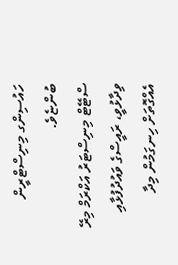ހައުސިންގ މިނިސްޓްރީން ބުންޏެވެ.
ސްޓޭޓް މިނިސްޓަރު އަކްރަމް މިރޭ ވިދާޅުވީ، ރައީސްގެ ވައުދުފުޅާއި އެއްގޮތަށް ހިނގަމުން މިދާ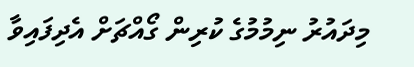މިދައުރު ނިމުމުގެ ކުރިން ގޯއްޗަށް އެދިފައިވާ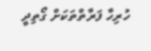ހުރިހާ ފަރާތްތަކަށް ގޯތިދީ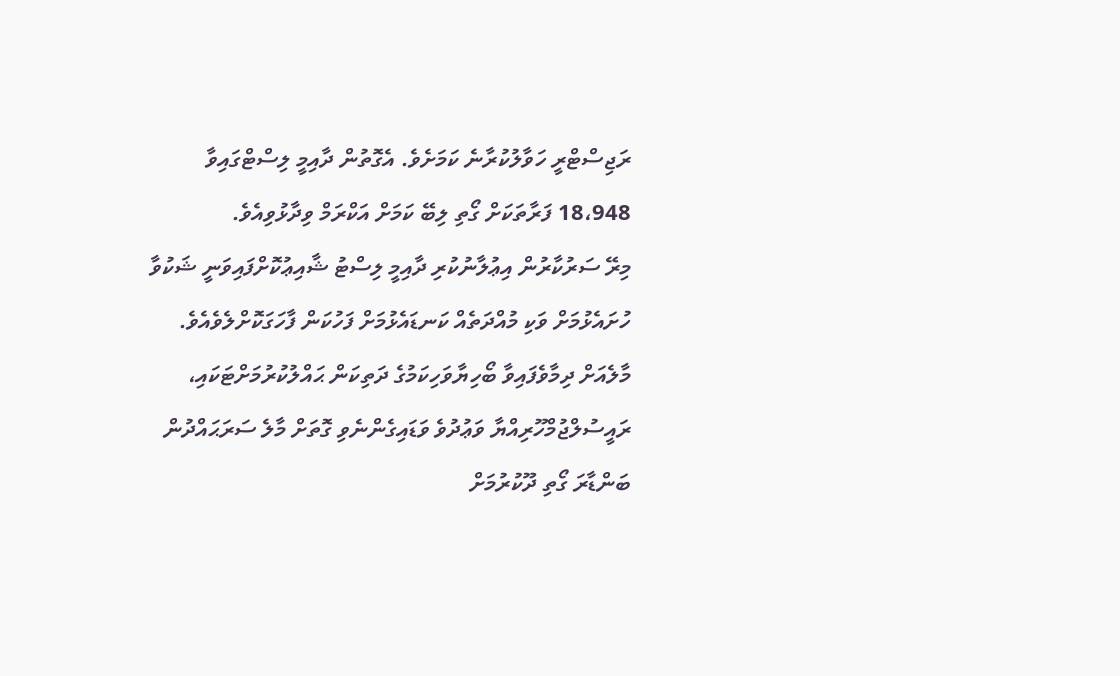ރަޖިސްޓްރީ ހަވާލުކުރާނެ ކަމަށެވެ. އެގޮތުން ދާއިމީ ލިސްޓްގައިވާ 18،948 ފަރާތަކަށް ގޯތި ލިބޭ ކަމަށް އަކްރަމް ވިދާޅުވިއެވެ.
މިރޭ ސަރުކާރުން އިޢުލާނުކުރި ދާއިމީ ލިސްޓު ޝާއިޢުކޮށްފައިވަނީ ޝަކުވާ ހުށައެޅުމަށް ވަކި މުއްދަތެއް ކަނޑައެޅުމަށް ފަހުކަން ފާހަގަކޮށްލެވެއެވެ.
މާލެއަށް ދިމާވެފައިވާ ބޯހިޔާވަހިކަމުގެ ދަތިކަން ޙައްލުކުރުމަށްޓަކައި، ރައީސުލްޖުމްހޫރިއްޔާ ވަޢުދުވެ ވަޑައިގެންނެވި ގޮތަށް މާލެ ސަރަޙައްދުން ބަންޑާރަ ގޯތި ދޫކުރުމަށް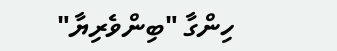ހިންގާ "ބިންވެރިޔާ"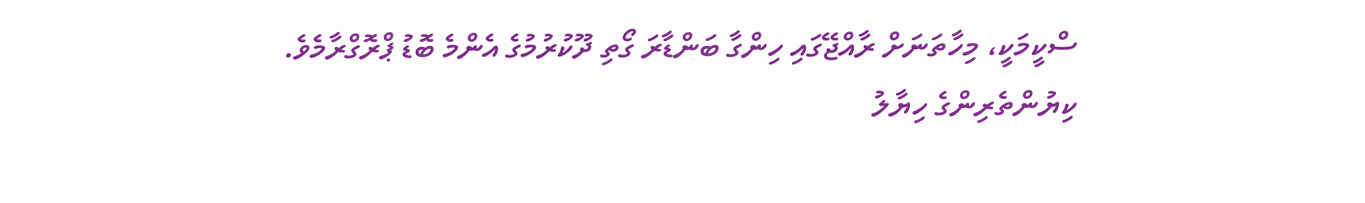ސްކީމަކީ، މިހާތަނަށް ރާއްޖޭގައި ހިންގާ ބަންޑާރަ ގޯތި ދޫކުރުމުގެ އެންމެ ބޮޑު ޕްރޮގްރާމެވެ.
ކިޔުންތެރިންގެ ހިޔާލު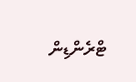ޓްރެންޑިން